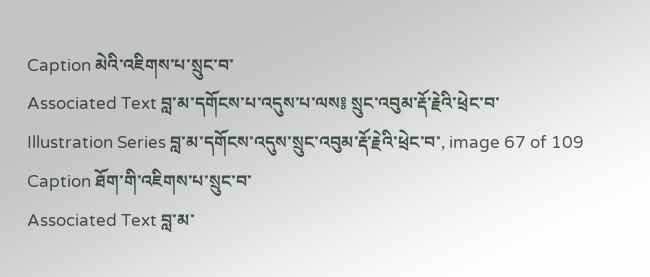Caption མེའི་འཇིགས་པ་སྲུང་བ་
Associated Text བླ་མ་དགོངས་པ་འདུས་པ་ལས༔ སྲུང་འབུམ་རྡོ་རྗེའི་ཕྲེང་བ་
Illustration Series བླ་མ་དགོངས་འདུས་སྲུང་འབུམ་རྡོ་རྗེའི་ཕྲེང་བ་, image 67 of 109
Caption ཐོག་གི་འཇིགས་པ་སྲུང་བ་
Associated Text བླ་མ་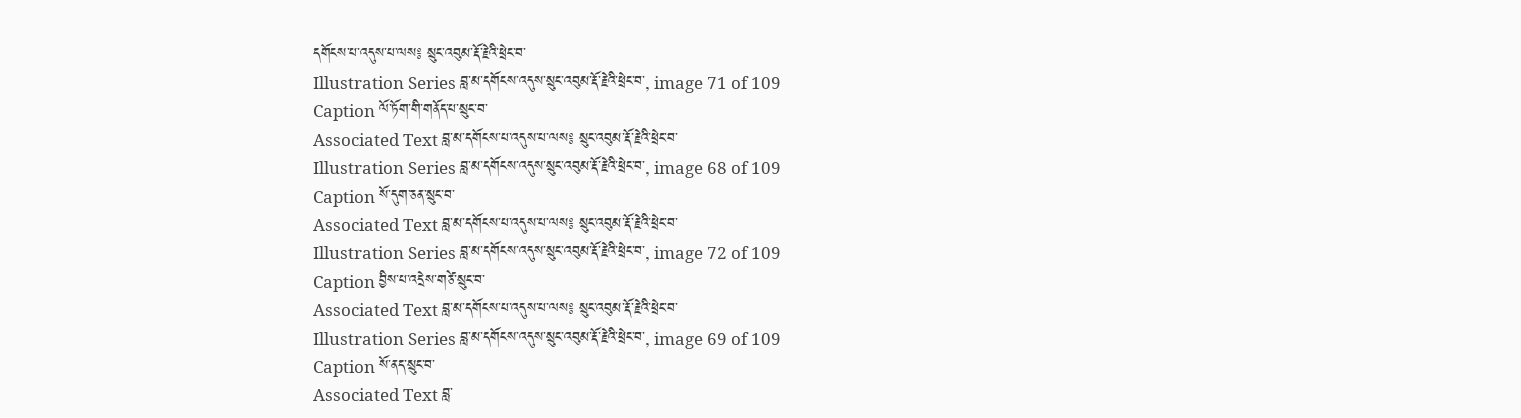དགོངས་པ་འདུས་པ་ལས༔ སྲུང་འབུམ་རྡོ་རྗེའི་ཕྲེང་བ་
Illustration Series བླ་མ་དགོངས་འདུས་སྲུང་འབུམ་རྡོ་རྗེའི་ཕྲེང་བ་, image 71 of 109
Caption ལོ་ཏོག་གི་གནོད་པ་སྲུང་བ་
Associated Text བླ་མ་དགོངས་པ་འདུས་པ་ལས༔ སྲུང་འབུམ་རྡོ་རྗེའི་ཕྲེང་བ་
Illustration Series བླ་མ་དགོངས་འདུས་སྲུང་འབུམ་རྡོ་རྗེའི་ཕྲེང་བ་, image 68 of 109
Caption སོ་དུག་ཅན་སྲུང་བ་
Associated Text བླ་མ་དགོངས་པ་འདུས་པ་ལས༔ སྲུང་འབུམ་རྡོ་རྗེའི་ཕྲེང་བ་
Illustration Series བླ་མ་དགོངས་འདུས་སྲུང་འབུམ་རྡོ་རྗེའི་ཕྲེང་བ་, image 72 of 109
Caption བྱིས་པ་འདྲེས་གཙེ་སྲུང་བ་
Associated Text བླ་མ་དགོངས་པ་འདུས་པ་ལས༔ སྲུང་འབུམ་རྡོ་རྗེའི་ཕྲེང་བ་
Illustration Series བླ་མ་དགོངས་འདུས་སྲུང་འབུམ་རྡོ་རྗེའི་ཕྲེང་བ་, image 69 of 109
Caption སོ་ནད་སྲུང་བ་
Associated Text བླ་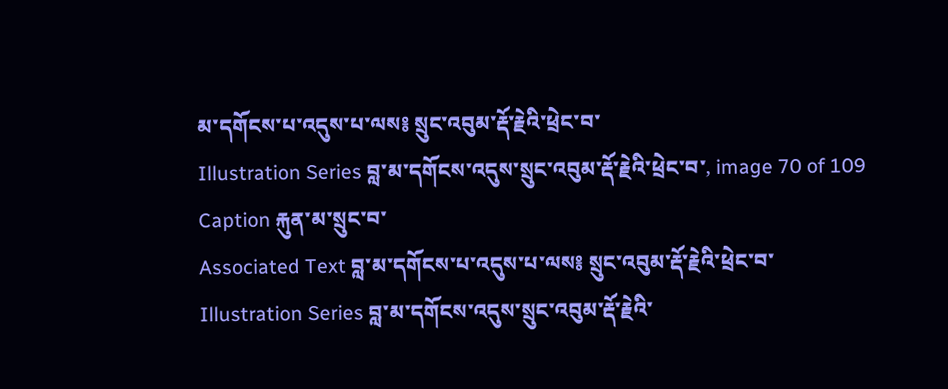མ་དགོངས་པ་འདུས་པ་ལས༔ སྲུང་འབུམ་རྡོ་རྗེའི་ཕྲེང་བ་
Illustration Series བླ་མ་དགོངས་འདུས་སྲུང་འབུམ་རྡོ་རྗེའི་ཕྲེང་བ་, image 70 of 109
Caption རྐུན་མ་སྲུང་བ་
Associated Text བླ་མ་དགོངས་པ་འདུས་པ་ལས༔ སྲུང་འབུམ་རྡོ་རྗེའི་ཕྲེང་བ་
Illustration Series བླ་མ་དགོངས་འདུས་སྲུང་འབུམ་རྡོ་རྗེའི་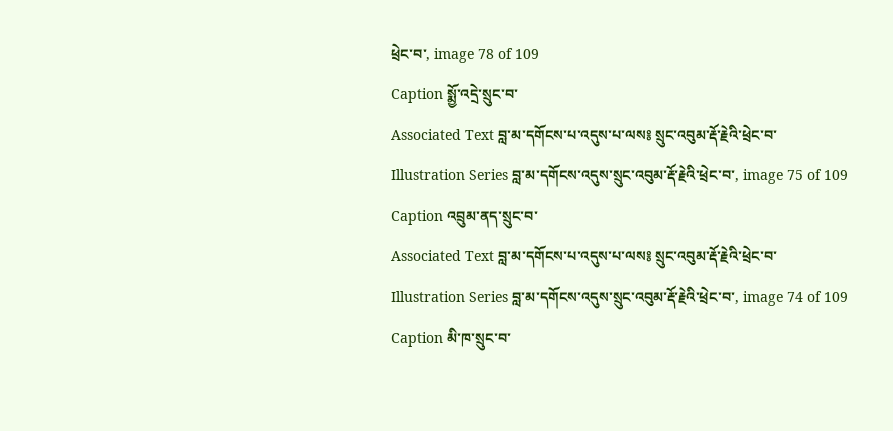ཕྲེང་བ་, image 78 of 109
Caption སྨྱོ་འདྲེ་སྲུང་བ་
Associated Text བླ་མ་དགོངས་པ་འདུས་པ་ལས༔ སྲུང་འབུམ་རྡོ་རྗེའི་ཕྲེང་བ་
Illustration Series བླ་མ་དགོངས་འདུས་སྲུང་འབུམ་རྡོ་རྗེའི་ཕྲེང་བ་, image 75 of 109
Caption འབྲུམ་ནད་སྲུང་བ་
Associated Text བླ་མ་དགོངས་པ་འདུས་པ་ལས༔ སྲུང་འབུམ་རྡོ་རྗེའི་ཕྲེང་བ་
Illustration Series བླ་མ་དགོངས་འདུས་སྲུང་འབུམ་རྡོ་རྗེའི་ཕྲེང་བ་, image 74 of 109
Caption མི་ཁ་སྲུང་བ་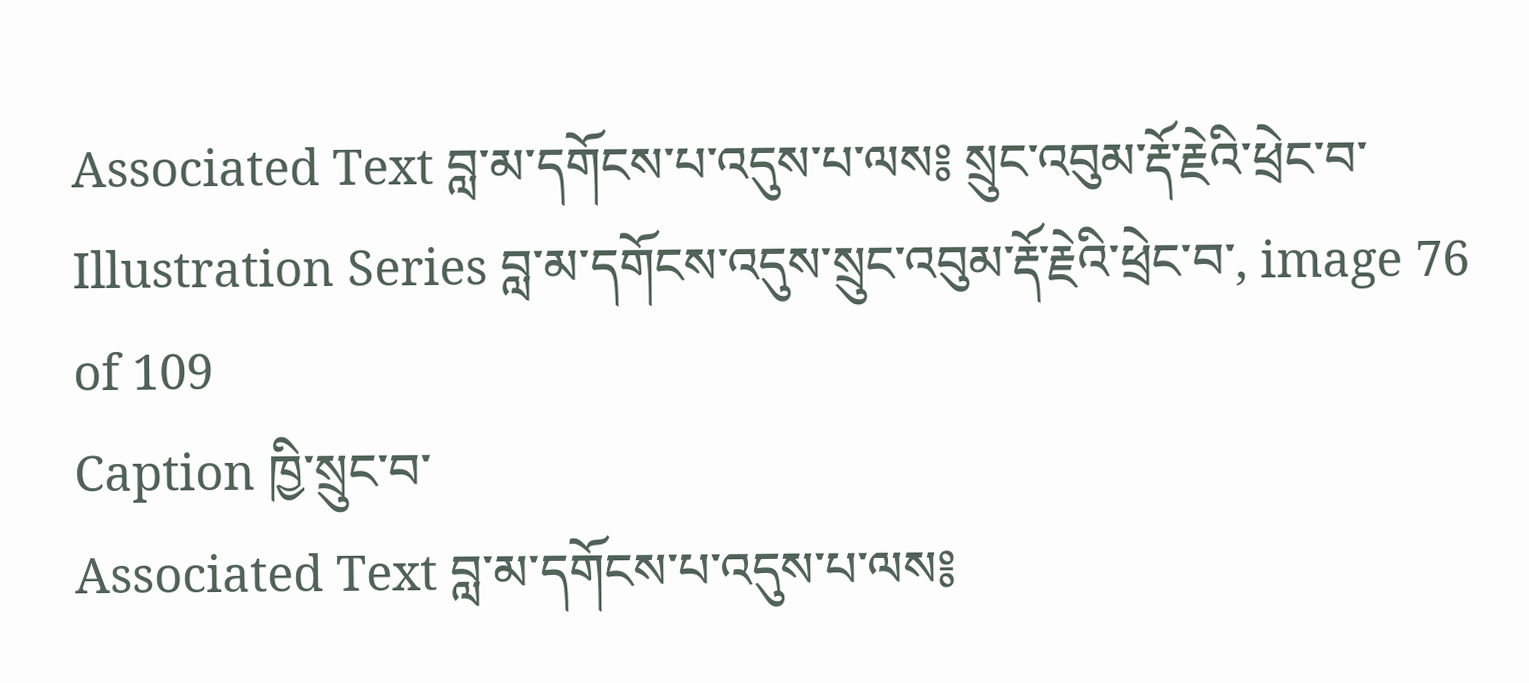Associated Text བླ་མ་དགོངས་པ་འདུས་པ་ལས༔ སྲུང་འབུམ་རྡོ་རྗེའི་ཕྲེང་བ་
Illustration Series བླ་མ་དགོངས་འདུས་སྲུང་འབུམ་རྡོ་རྗེའི་ཕྲེང་བ་, image 76 of 109
Caption ཁྱི་སྲུང་བ་
Associated Text བླ་མ་དགོངས་པ་འདུས་པ་ལས༔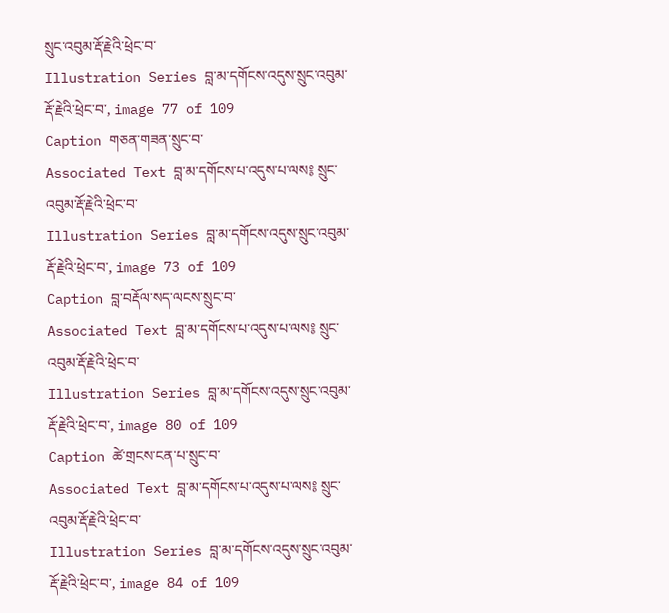སྲུང་འབུམ་རྡོ་རྗེའི་ཕྲེང་བ་
Illustration Series བླ་མ་དགོངས་འདུས་སྲུང་འབུམ་རྡོ་རྗེའི་ཕྲེང་བ་, image 77 of 109
Caption གཅན་གཟན་སྲུང་བ་
Associated Text བླ་མ་དགོངས་པ་འདུས་པ་ལས༔ སྲུང་འབུམ་རྡོ་རྗེའི་ཕྲེང་བ་
Illustration Series བླ་མ་དགོངས་འདུས་སྲུང་འབུམ་རྡོ་རྗེའི་ཕྲེང་བ་, image 73 of 109
Caption བླ་བརྡོལ་སད་ལངས་སྲུང་བ་
Associated Text བླ་མ་དགོངས་པ་འདུས་པ་ལས༔ སྲུང་འབུམ་རྡོ་རྗེའི་ཕྲེང་བ་
Illustration Series བླ་མ་དགོངས་འདུས་སྲུང་འབུམ་རྡོ་རྗེའི་ཕྲེང་བ་, image 80 of 109
Caption ཚེ་གྲངས་ངན་པ་སྲུང་བ་
Associated Text བླ་མ་དགོངས་པ་འདུས་པ་ལས༔ སྲུང་འབུམ་རྡོ་རྗེའི་ཕྲེང་བ་
Illustration Series བླ་མ་དགོངས་འདུས་སྲུང་འབུམ་རྡོ་རྗེའི་ཕྲེང་བ་, image 84 of 109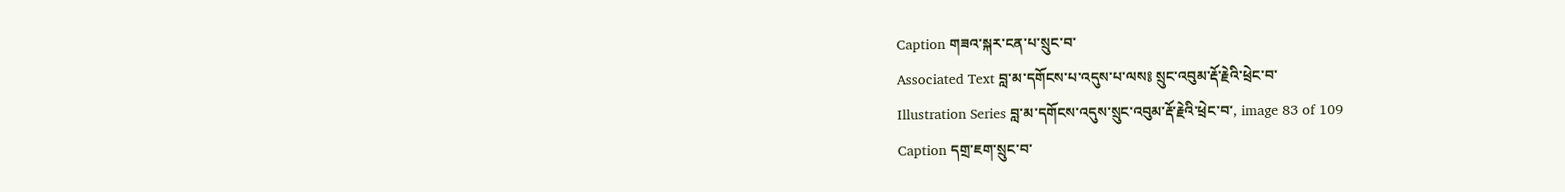Caption གཟའ་སྐར་ངན་པ་སྲུང་བ་
Associated Text བླ་མ་དགོངས་པ་འདུས་པ་ལས༔ སྲུང་འབུམ་རྡོ་རྗེའི་ཕྲེང་བ་
Illustration Series བླ་མ་དགོངས་འདུས་སྲུང་འབུམ་རྡོ་རྗེའི་ཕྲེང་བ་, image 83 of 109
Caption དགྲ་ཇག་སྲུང་བ་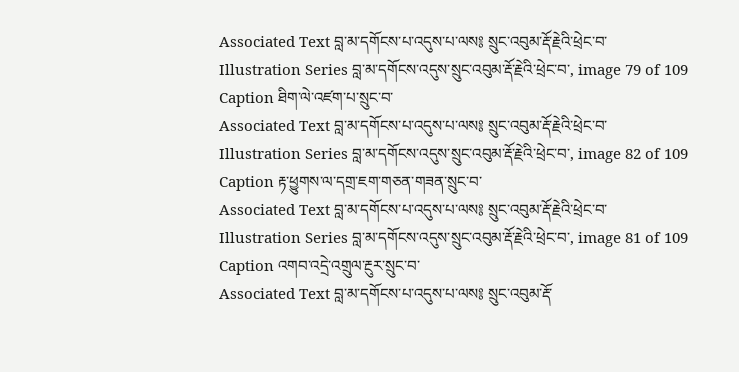Associated Text བླ་མ་དགོངས་པ་འདུས་པ་ལས༔ སྲུང་འབུམ་རྡོ་རྗེའི་ཕྲེང་བ་
Illustration Series བླ་མ་དགོངས་འདུས་སྲུང་འབུམ་རྡོ་རྗེའི་ཕྲེང་བ་, image 79 of 109
Caption ཐིག་ལེ་འཛག་པ་སྲུང་བ་
Associated Text བླ་མ་དགོངས་པ་འདུས་པ་ལས༔ སྲུང་འབུམ་རྡོ་རྗེའི་ཕྲེང་བ་
Illustration Series བླ་མ་དགོངས་འདུས་སྲུང་འབུམ་རྡོ་རྗེའི་ཕྲེང་བ་, image 82 of 109
Caption རྟ་ཕྱུགས་ལ་དགྲ་ཇག་གཅན་གཟན་སྲུང་བ་
Associated Text བླ་མ་དགོངས་པ་འདུས་པ་ལས༔ སྲུང་འབུམ་རྡོ་རྗེའི་ཕྲེང་བ་
Illustration Series བླ་མ་དགོངས་འདུས་སྲུང་འབུམ་རྡོ་རྗེའི་ཕྲེང་བ་, image 81 of 109
Caption འགབ་འདྲེ་འགྲུལ་རྔུར་སྲུང་བ་
Associated Text བླ་མ་དགོངས་པ་འདུས་པ་ལས༔ སྲུང་འབུམ་རྡོ་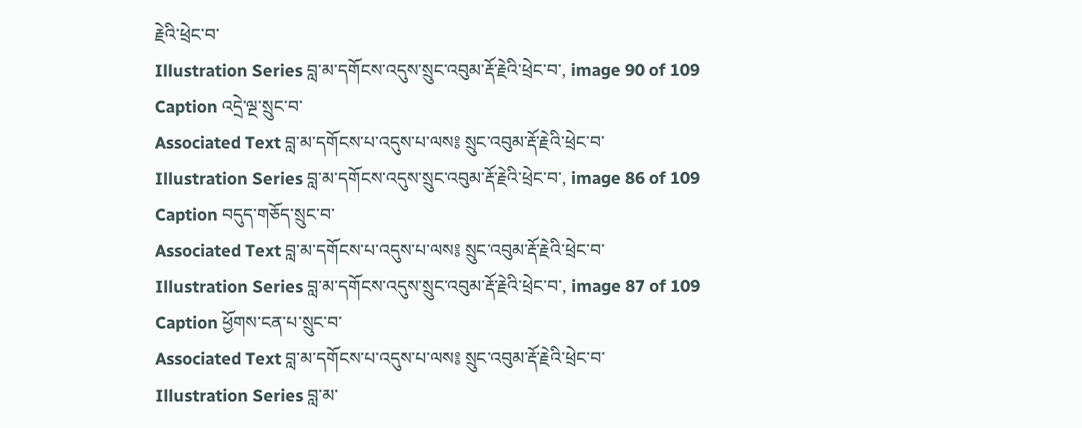རྗེའི་ཕྲེང་བ་
Illustration Series བླ་མ་དགོངས་འདུས་སྲུང་འབུམ་རྡོ་རྗེའི་ཕྲེང་བ་, image 90 of 109
Caption འདྲེ་ལྔ་སྲུང་བ་
Associated Text བླ་མ་དགོངས་པ་འདུས་པ་ལས༔ སྲུང་འབུམ་རྡོ་རྗེའི་ཕྲེང་བ་
Illustration Series བླ་མ་དགོངས་འདུས་སྲུང་འབུམ་རྡོ་རྗེའི་ཕྲེང་བ་, image 86 of 109
Caption བདུད་གཅོད་སྲུང་བ་
Associated Text བླ་མ་དགོངས་པ་འདུས་པ་ལས༔ སྲུང་འབུམ་རྡོ་རྗེའི་ཕྲེང་བ་
Illustration Series བླ་མ་དགོངས་འདུས་སྲུང་འབུམ་རྡོ་རྗེའི་ཕྲེང་བ་, image 87 of 109
Caption ཕྱོགས་ངན་པ་སྲུང་བ་
Associated Text བླ་མ་དགོངས་པ་འདུས་པ་ལས༔ སྲུང་འབུམ་རྡོ་རྗེའི་ཕྲེང་བ་
Illustration Series བླ་མ་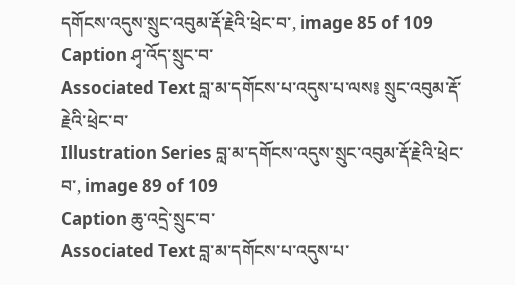དགོངས་འདུས་སྲུང་འབུམ་རྡོ་རྗེའི་ཕྲེང་བ་, image 85 of 109
Caption ཤྭ་འོད་སྲུང་བ་
Associated Text བླ་མ་དགོངས་པ་འདུས་པ་ལས༔ སྲུང་འབུམ་རྡོ་རྗེའི་ཕྲེང་བ་
Illustration Series བླ་མ་དགོངས་འདུས་སྲུང་འབུམ་རྡོ་རྗེའི་ཕྲེང་བ་, image 89 of 109
Caption ཆུ་འདྲེ་སྲུང་བ་
Associated Text བླ་མ་དགོངས་པ་འདུས་པ་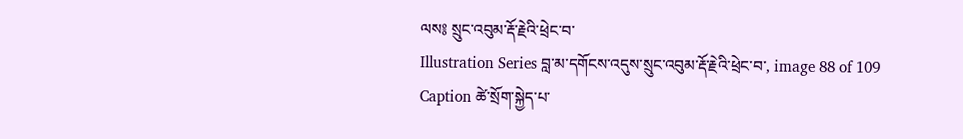ལས༔ སྲུང་འབུམ་རྡོ་རྗེའི་ཕྲེང་བ་
Illustration Series བླ་མ་དགོངས་འདུས་སྲུང་འབུམ་རྡོ་རྗེའི་ཕྲེང་བ་, image 88 of 109
Caption ཚེ་སྲོག་སྐྱེད་པ་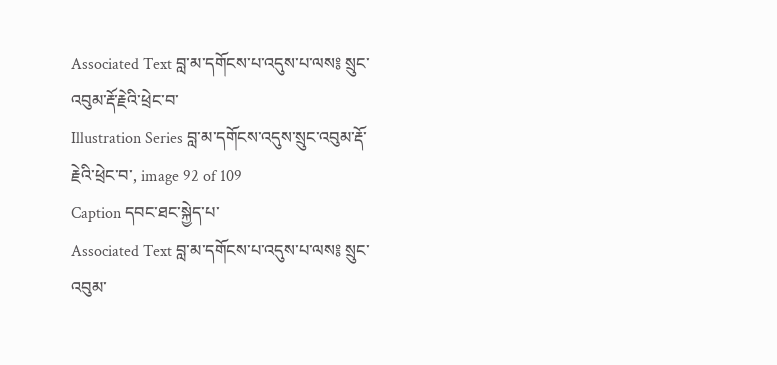Associated Text བླ་མ་དགོངས་པ་འདུས་པ་ལས༔ སྲུང་འབུམ་རྡོ་རྗེའི་ཕྲེང་བ་
Illustration Series བླ་མ་དགོངས་འདུས་སྲུང་འབུམ་རྡོ་རྗེའི་ཕྲེང་བ་, image 92 of 109
Caption དབང་ཐང་སྐྱེད་པ་
Associated Text བླ་མ་དགོངས་པ་འདུས་པ་ལས༔ སྲུང་འབུམ་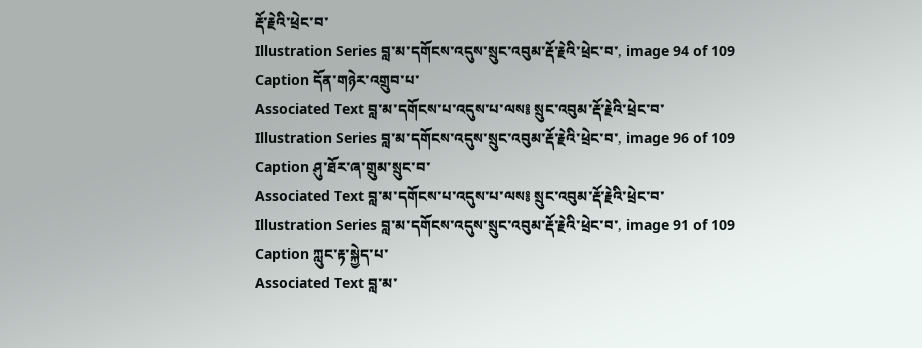རྡོ་རྗེའི་ཕྲེང་བ་
Illustration Series བླ་མ་དགོངས་འདུས་སྲུང་འབུམ་རྡོ་རྗེའི་ཕྲེང་བ་, image 94 of 109
Caption དོན་གཉེར་འགྲུབ་པ་
Associated Text བླ་མ་དགོངས་པ་འདུས་པ་ལས༔ སྲུང་འབུམ་རྡོ་རྗེའི་ཕྲེང་བ་
Illustration Series བླ་མ་དགོངས་འདུས་སྲུང་འབུམ་རྡོ་རྗེའི་ཕྲེང་བ་, image 96 of 109
Caption ཤུ་ཐོར་ཞ་གྲུམ་སྲུང་བ་
Associated Text བླ་མ་དགོངས་པ་འདུས་པ་ལས༔ སྲུང་འབུམ་རྡོ་རྗེའི་ཕྲེང་བ་
Illustration Series བླ་མ་དགོངས་འདུས་སྲུང་འབུམ་རྡོ་རྗེའི་ཕྲེང་བ་, image 91 of 109
Caption ཀླུང་རྟ་སྐྱེད་པ་
Associated Text བླ་མ་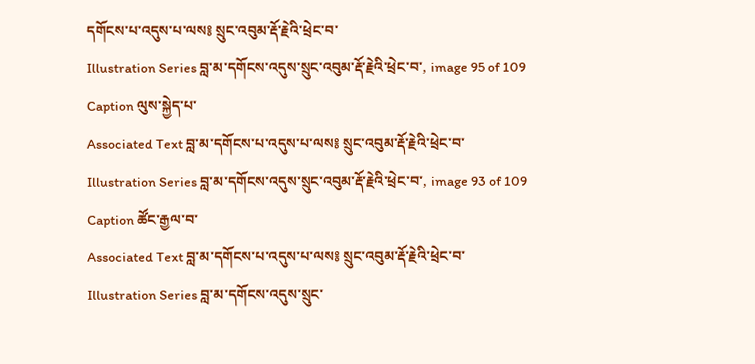དགོངས་པ་འདུས་པ་ལས༔ སྲུང་འབུམ་རྡོ་རྗེའི་ཕྲེང་བ་
Illustration Series བླ་མ་དགོངས་འདུས་སྲུང་འབུམ་རྡོ་རྗེའི་ཕྲེང་བ་, image 95 of 109
Caption ལུས་སྐྱེད་པ་
Associated Text བླ་མ་དགོངས་པ་འདུས་པ་ལས༔ སྲུང་འབུམ་རྡོ་རྗེའི་ཕྲེང་བ་
Illustration Series བླ་མ་དགོངས་འདུས་སྲུང་འབུམ་རྡོ་རྗེའི་ཕྲེང་བ་, image 93 of 109
Caption ཚོང་རྒྱལ་བ་
Associated Text བླ་མ་དགོངས་པ་འདུས་པ་ལས༔ སྲུང་འབུམ་རྡོ་རྗེའི་ཕྲེང་བ་
Illustration Series བླ་མ་དགོངས་འདུས་སྲུང་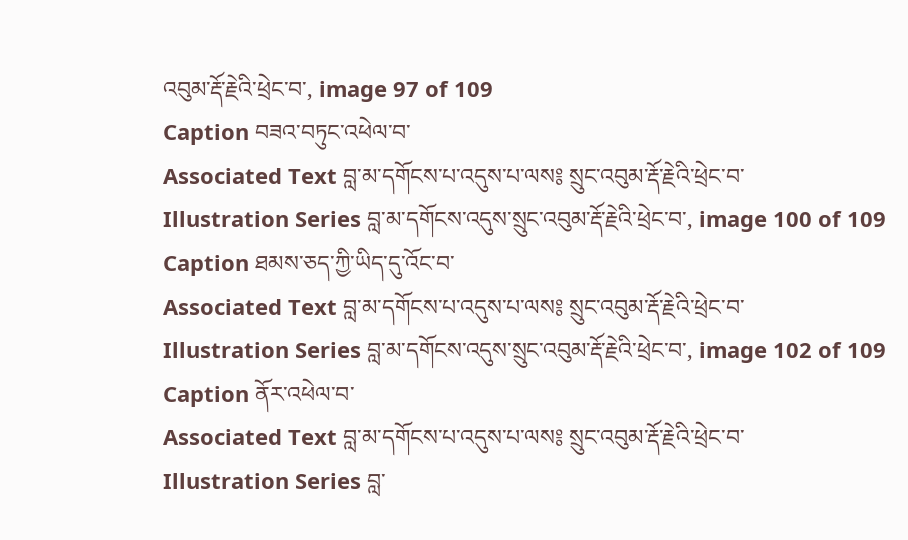འབུམ་རྡོ་རྗེའི་ཕྲེང་བ་, image 97 of 109
Caption བཟའ་བཏུང་འཕེལ་བ་
Associated Text བླ་མ་དགོངས་པ་འདུས་པ་ལས༔ སྲུང་འབུམ་རྡོ་རྗེའི་ཕྲེང་བ་
Illustration Series བླ་མ་དགོངས་འདུས་སྲུང་འབུམ་རྡོ་རྗེའི་ཕྲེང་བ་, image 100 of 109
Caption ཐམས་ཅད་ཀྱི་ཡིད་དུ་འོང་བ་
Associated Text བླ་མ་དགོངས་པ་འདུས་པ་ལས༔ སྲུང་འབུམ་རྡོ་རྗེའི་ཕྲེང་བ་
Illustration Series བླ་མ་དགོངས་འདུས་སྲུང་འབུམ་རྡོ་རྗེའི་ཕྲེང་བ་, image 102 of 109
Caption ནོར་འཕེལ་བ་
Associated Text བླ་མ་དགོངས་པ་འདུས་པ་ལས༔ སྲུང་འབུམ་རྡོ་རྗེའི་ཕྲེང་བ་
Illustration Series བླ་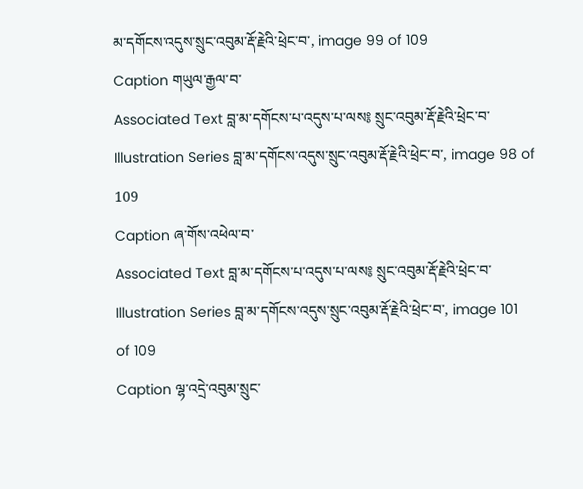མ་དགོངས་འདུས་སྲུང་འབུམ་རྡོ་རྗེའི་ཕྲེང་བ་, image 99 of 109
Caption གཡུལ་རྒྱལ་བ་
Associated Text བླ་མ་དགོངས་པ་འདུས་པ་ལས༔ སྲུང་འབུམ་རྡོ་རྗེའི་ཕྲེང་བ་
Illustration Series བླ་མ་དགོངས་འདུས་སྲུང་འབུམ་རྡོ་རྗེའི་ཕྲེང་བ་, image 98 of 109
Caption ཞ་གོས་འཕེལ་བ་
Associated Text བླ་མ་དགོངས་པ་འདུས་པ་ལས༔ སྲུང་འབུམ་རྡོ་རྗེའི་ཕྲེང་བ་
Illustration Series བླ་མ་དགོངས་འདུས་སྲུང་འབུམ་རྡོ་རྗེའི་ཕྲེང་བ་, image 101 of 109
Caption ལྷ་འདྲེ་འབུམ་སྲུང་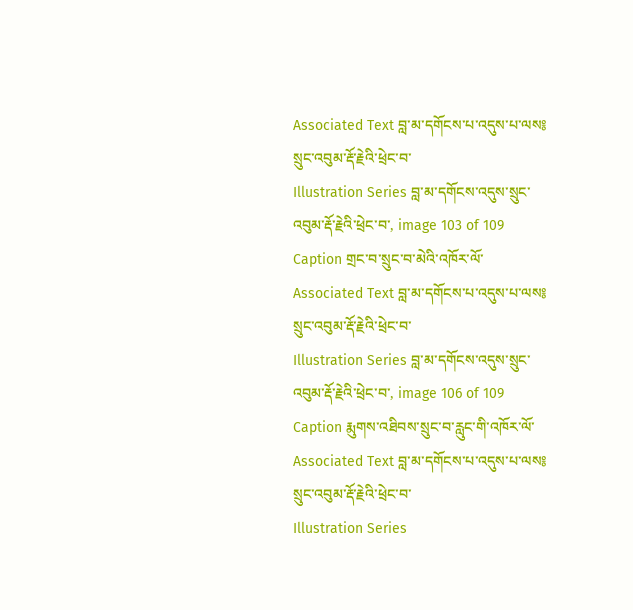Associated Text བླ་མ་དགོངས་པ་འདུས་པ་ལས༔ སྲུང་འབུམ་རྡོ་རྗེའི་ཕྲེང་བ་
Illustration Series བླ་མ་དགོངས་འདུས་སྲུང་འབུམ་རྡོ་རྗེའི་ཕྲེང་བ་, image 103 of 109
Caption གྲང་བ་སྲུང་བ་མེའི་འཁོར་ལོ་
Associated Text བླ་མ་དགོངས་པ་འདུས་པ་ལས༔ སྲུང་འབུམ་རྡོ་རྗེའི་ཕྲེང་བ་
Illustration Series བླ་མ་དགོངས་འདུས་སྲུང་འབུམ་རྡོ་རྗེའི་ཕྲེང་བ་, image 106 of 109
Caption རྨུགས་འཐིབས་སྲུང་བ་རླུང་གི་འཁོར་ལོ་
Associated Text བླ་མ་དགོངས་པ་འདུས་པ་ལས༔ སྲུང་འབུམ་རྡོ་རྗེའི་ཕྲེང་བ་
Illustration Series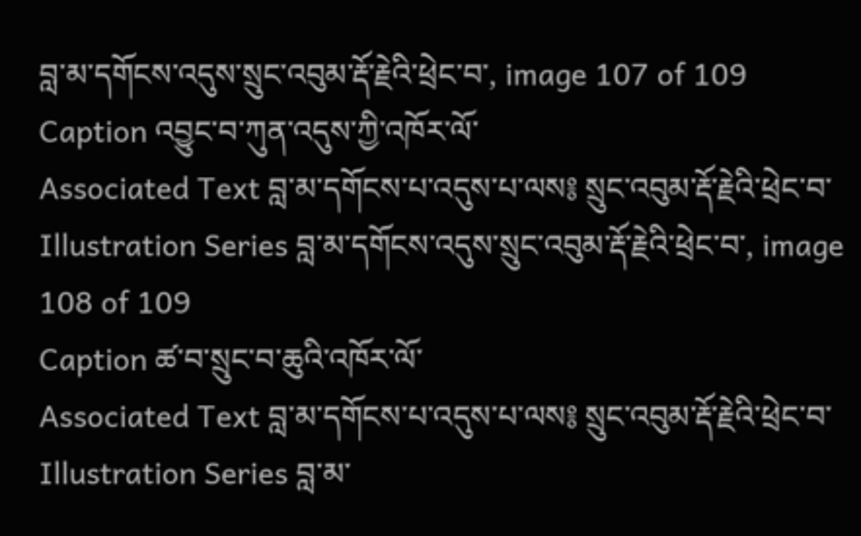བླ་མ་དགོངས་འདུས་སྲུང་འབུམ་རྡོ་རྗེའི་ཕྲེང་བ་, image 107 of 109
Caption འབྱུང་བ་ཀུན་འདུས་ཀྱི་འཁོར་ལོ་
Associated Text བླ་མ་དགོངས་པ་འདུས་པ་ལས༔ སྲུང་འབུམ་རྡོ་རྗེའི་ཕྲེང་བ་
Illustration Series བླ་མ་དགོངས་འདུས་སྲུང་འབུམ་རྡོ་རྗེའི་ཕྲེང་བ་, image 108 of 109
Caption ཚ་བ་སྲུང་བ་ཆུའི་འཁོར་ལོ་
Associated Text བླ་མ་དགོངས་པ་འདུས་པ་ལས༔ སྲུང་འབུམ་རྡོ་རྗེའི་ཕྲེང་བ་
Illustration Series བླ་མ་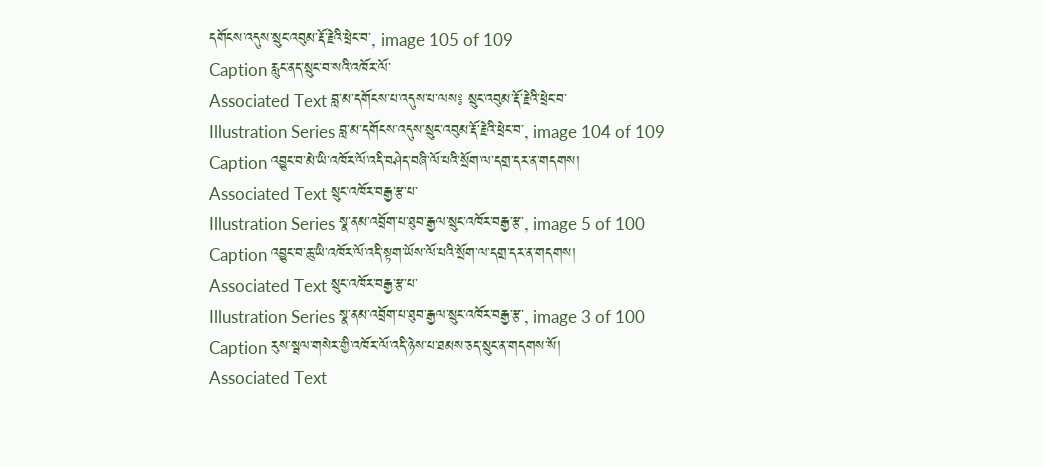དགོངས་འདུས་སྲུང་འབུམ་རྡོ་རྗེའི་ཕྲེང་བ་, image 105 of 109
Caption རླུང་ནད་སྲུང་བ་སའི་འཁོར་ལོ་
Associated Text བླ་མ་དགོངས་པ་འདུས་པ་ལས༔ སྲུང་འབུམ་རྡོ་རྗེའི་ཕྲེང་བ་
Illustration Series བླ་མ་དགོངས་འདུས་སྲུང་འབུམ་རྡོ་རྗེའི་ཕྲེང་བ་, image 104 of 109
Caption འབྱུང་བ་མེ་ཡི་འཁོར་ལོ་འདི་བཤེད་བཞི་ལོ་པའི་སྲོག་ལ་དགྲ་དར་ན་གདགས།
Associated Text སྲུང་འཁོར་བརྒྱ་རྩ་པ་
Illustration Series སྣ་ནམ་འབྲོག་པ་ཐུབ་རྒྱལ་སྲུང་འཁོར་བརྒྱ་རྩ་, image 5 of 100
Caption འབྱུང་བ་ཆུ་ཡི་འཁོར་ལོ་འདི་སྟག་ཡོས་ལོ་པའི་སྲོག་ལ་དགྲ་དར་ན་གདགས།
Associated Text སྲུང་འཁོར་བརྒྱ་རྩ་པ་
Illustration Series སྣ་ནམ་འབྲོག་པ་ཐུབ་རྒྱལ་སྲུང་འཁོར་བརྒྱ་རྩ་, image 3 of 100
Caption རུས་སྦལ་གསེར་གྱི་འཁོར་ལོ་འདི་ཉེས་པ་ཐམས་ཅད་སྲུང་ན་གདགས་སོ།
Associated Text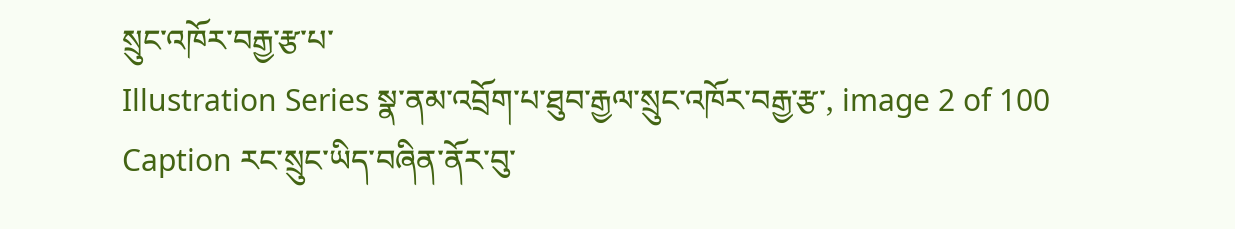སྲུང་འཁོར་བརྒྱ་རྩ་པ་
Illustration Series སྣ་ནམ་འབྲོག་པ་ཐུབ་རྒྱལ་སྲུང་འཁོར་བརྒྱ་རྩ་, image 2 of 100
Caption རང་སྲུང་ཡིད་བཞིན་ནོར་བུ་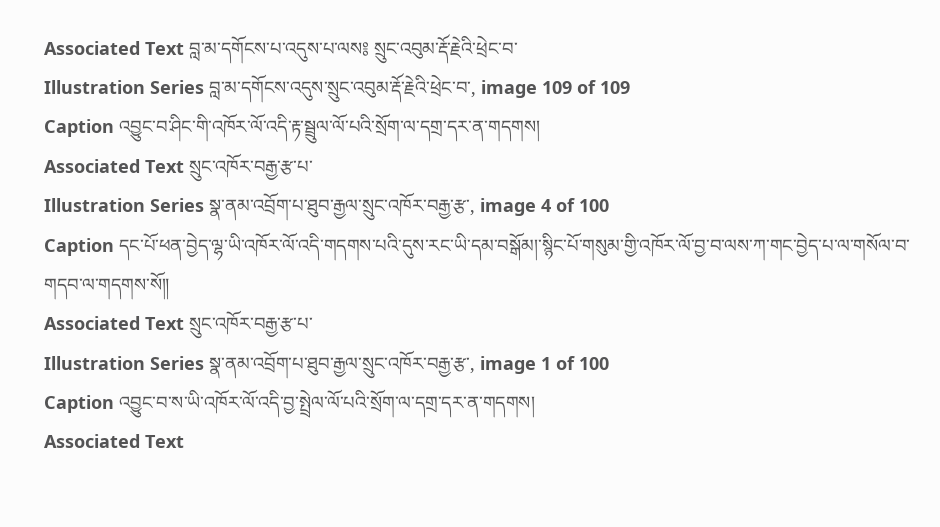Associated Text བླ་མ་དགོངས་པ་འདུས་པ་ལས༔ སྲུང་འབུམ་རྡོ་རྗེའི་ཕྲེང་བ་
Illustration Series བླ་མ་དགོངས་འདུས་སྲུང་འབུམ་རྡོ་རྗེའི་ཕྲེང་བ་, image 109 of 109
Caption འབྱུང་བ་ཤིང་གི་འཁོར་ལོ་འདི་རྟ་སྦྲུལ་ལོ་པའི་སྲོག་ལ་དགྲ་དར་ན་གདགས།
Associated Text སྲུང་འཁོར་བརྒྱ་རྩ་པ་
Illustration Series སྣ་ནམ་འབྲོག་པ་ཐུབ་རྒྱལ་སྲུང་འཁོར་བརྒྱ་རྩ་, image 4 of 100
Caption དང་པོ་ཕན་བྱེད་ལྷ་ཡི་འཁོར་ལོ་འདི་གདགས་པའི་དུས་རང་ཡི་དམ་བསྒོམ།་སྙིང་པོ་གསུམ་གྱི་འཁོར་ལོ་བྱ་བ་ལས་ཀ་གང་བྱེད་པ་ལ་གསོལ་བ་གདབ་ལ་གདགས་སོ༎
Associated Text སྲུང་འཁོར་བརྒྱ་རྩ་པ་
Illustration Series སྣ་ནམ་འབྲོག་པ་ཐུབ་རྒྱལ་སྲུང་འཁོར་བརྒྱ་རྩ་, image 1 of 100
Caption འབྱུང་བ་ས་ཡི་འཁོར་ལོ་འདི་བྱ་སྤྲེལ་ལོ་པའི་སྲོག་ལ་དགྲ་དར་ན་གདགས།
Associated Text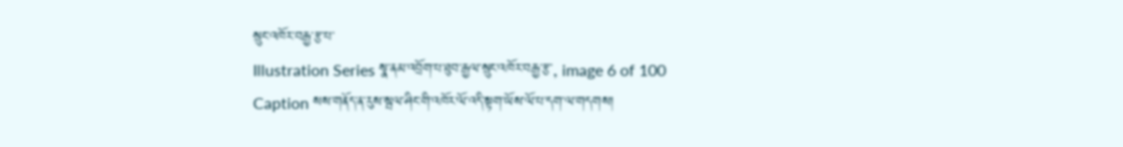སྲུང་འཁོར་བརྒྱ་རྩ་པ་
Illustration Series སྣ་ནམ་འབྲོག་པ་ཐུབ་རྒྱལ་སྲུང་འཁོར་བརྒྱ་རྩ་, image 6 of 100
Caption སས་གནོད་ན་རུས་སྦལ་ཤིང་གི་འཁོར་ལོ་འདི་སྟག་ཡོས་ལོ་པ་དག་ལ་གདགས།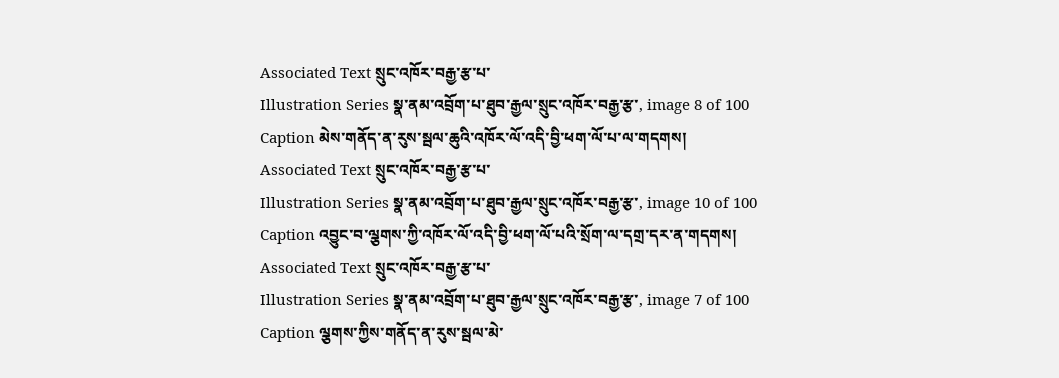Associated Text སྲུང་འཁོར་བརྒྱ་རྩ་པ་
Illustration Series སྣ་ནམ་འབྲོག་པ་ཐུབ་རྒྱལ་སྲུང་འཁོར་བརྒྱ་རྩ་, image 8 of 100
Caption མེས་གནོད་ན་རུས་སྦལ་ཆུའི་འཁོར་ལོ་འདི་བྱི་ཕག་ལོ་པ་ལ་གདགས།
Associated Text སྲུང་འཁོར་བརྒྱ་རྩ་པ་
Illustration Series སྣ་ནམ་འབྲོག་པ་ཐུབ་རྒྱལ་སྲུང་འཁོར་བརྒྱ་རྩ་, image 10 of 100
Caption འབྱུང་བ་ལྕགས་ཀྱི་འཁོར་ལོ་འདི་བྱི་ཕག་ལོ་པའི་སྲོག་ལ་དགྲ་དར་ན་གདགས།
Associated Text སྲུང་འཁོར་བརྒྱ་རྩ་པ་
Illustration Series སྣ་ནམ་འབྲོག་པ་ཐུབ་རྒྱལ་སྲུང་འཁོར་བརྒྱ་རྩ་, image 7 of 100
Caption ལྕགས་ཀྱིས་གནོད་ན་རུས་སྦལ་མེ་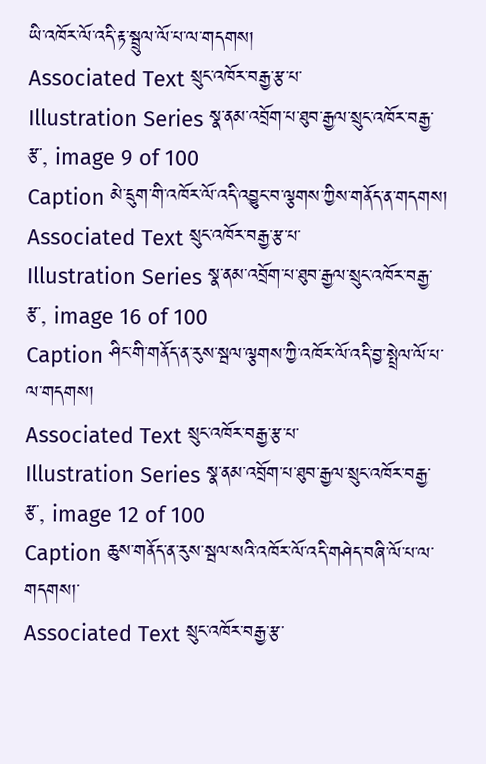ཡི་འཁོར་ལོ་འདི་རྟ་སྦྲུལ་ལོ་པ་ལ་གདགས།
Associated Text སྲུང་འཁོར་བརྒྱ་རྩ་པ་
Illustration Series སྣ་ནམ་འབྲོག་པ་ཐུབ་རྒྱལ་སྲུང་འཁོར་བརྒྱ་རྩ་, image 9 of 100
Caption མེ་དྲུག་གི་འཁོར་ལོ་འདི་འབྱུང་བ་ལྕགས་ཀྱིས་གནོད་ན་གདགས།
Associated Text སྲུང་འཁོར་བརྒྱ་རྩ་པ་
Illustration Series སྣ་ནམ་འབྲོག་པ་ཐུབ་རྒྱལ་སྲུང་འཁོར་བརྒྱ་རྩ་, image 16 of 100
Caption ཤིང་གི་གནོད་ན་རུས་སྦལ་ལྕགས་ཀྱི་འཁོར་ལོ་འདི་བྱ་སྤྲེལ་ལོ་པ་ལ་གདགས།
Associated Text སྲུང་འཁོར་བརྒྱ་རྩ་པ་
Illustration Series སྣ་ནམ་འབྲོག་པ་ཐུབ་རྒྱལ་སྲུང་འཁོར་བརྒྱ་རྩ་, image 12 of 100
Caption ཆུས་གནོད་ན་རུས་སྦལ་སའི་འཁོར་ལོ་འདི་གཤེད་བཞི་ལོ་པ་ལ་གདགས།་
Associated Text སྲུང་འཁོར་བརྒྱ་རྩ་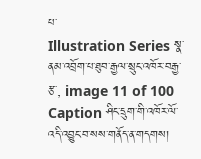པ་
Illustration Series སྣ་ནམ་འབྲོག་པ་ཐུབ་རྒྱལ་སྲུང་འཁོར་བརྒྱ་རྩ་, image 11 of 100
Caption ཤིང་དྲུག་གི་འཁོར་ལོ་འདི་འབྱུང་བ་སས་གནོད་ན་གདགས།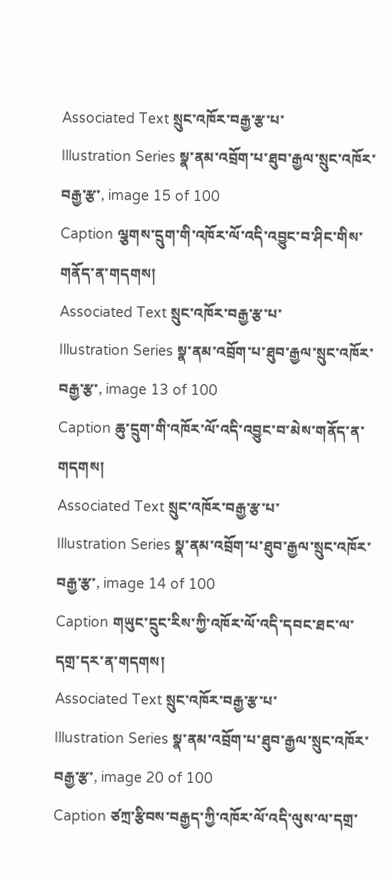Associated Text སྲུང་འཁོར་བརྒྱ་རྩ་པ་
Illustration Series སྣ་ནམ་འབྲོག་པ་ཐུབ་རྒྱལ་སྲུང་འཁོར་བརྒྱ་རྩ་, image 15 of 100
Caption ལྕགས་དྲུག་གི་འཁོར་ལོ་འདི་འབྱུང་བ་ཤིང་གིས་གནོད་ན་གདགས།
Associated Text སྲུང་འཁོར་བརྒྱ་རྩ་པ་
Illustration Series སྣ་ནམ་འབྲོག་པ་ཐུབ་རྒྱལ་སྲུང་འཁོར་བརྒྱ་རྩ་, image 13 of 100
Caption ཆུ་དྲུག་གི་འཁོར་ལོ་འདི་འབྱུང་བ་མེས་གནོད་ན་གདགས།
Associated Text སྲུང་འཁོར་བརྒྱ་རྩ་པ་
Illustration Series སྣ་ནམ་འབྲོག་པ་ཐུབ་རྒྱལ་སྲུང་འཁོར་བརྒྱ་རྩ་, image 14 of 100
Caption གཡུང་དྲུང་རིས་ཀྱི་འཁོར་ལོ་འདི་དབང་ཐང་ལ་དགྲ་དར་ན་གདགས།
Associated Text སྲུང་འཁོར་བརྒྱ་རྩ་པ་
Illustration Series སྣ་ནམ་འབྲོག་པ་ཐུབ་རྒྱལ་སྲུང་འཁོར་བརྒྱ་རྩ་, image 20 of 100
Caption ཙཀྲ་རྩིབས་བརྒྱད་ཀྱི་འཁོར་ལོ་འདི་ལུས་ལ་དགྲ་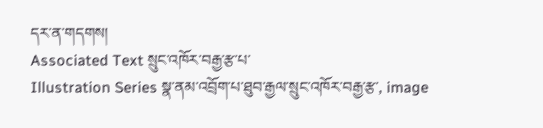དར་ན་གདགས།
Associated Text སྲུང་འཁོར་བརྒྱ་རྩ་པ་
Illustration Series སྣ་ནམ་འབྲོག་པ་ཐུབ་རྒྱལ་སྲུང་འཁོར་བརྒྱ་རྩ་, image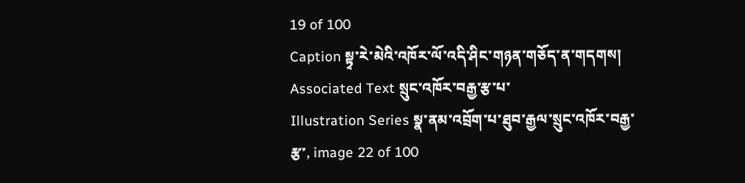19 of 100
Caption སྟྭ་རེ་མེའི་འཁོར་ལོ་འདི་ཤིང་གཉན་གཅོད་ན་གདགས།
Associated Text སྲུང་འཁོར་བརྒྱ་རྩ་པ་
Illustration Series སྣ་ནམ་འབྲོག་པ་ཐུབ་རྒྱལ་སྲུང་འཁོར་བརྒྱ་རྩ་, image 22 of 100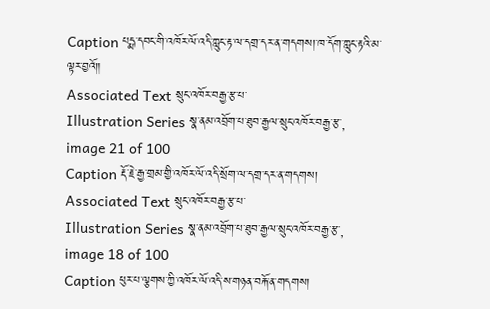Caption པདྨ་དབང་གི་འཁོར་ལོ་འདི་ཀླུང་རྟ་ལ་དགྲ་དར་ན་གདགས།་ཁ་དོག་ཀླུང་རྟའི་མ་ལྟར་བྱའོ༎
Associated Text སྲུང་འཁོར་བརྒྱ་རྩ་པ་
Illustration Series སྣ་ནམ་འབྲོག་པ་ཐུབ་རྒྱལ་སྲུང་འཁོར་བརྒྱ་རྩ་, image 21 of 100
Caption རྡོ་རྗེ་རྒྱ་གྲམ་གྱི་འཁོར་ལོ་འདི་སྲོག་ལ་དགྲ་དར་ན་གདགས།
Associated Text སྲུང་འཁོར་བརྒྱ་རྩ་པ་
Illustration Series སྣ་ནམ་འབྲོག་པ་ཐུབ་རྒྱལ་སྲུང་འཁོར་བརྒྱ་རྩ་, image 18 of 100
Caption ཕུར་པ་ལྕགས་ཀྱི་འཁོར་ལོ་འདི་ས་གཉན་བརྐོ་ན་གདགས།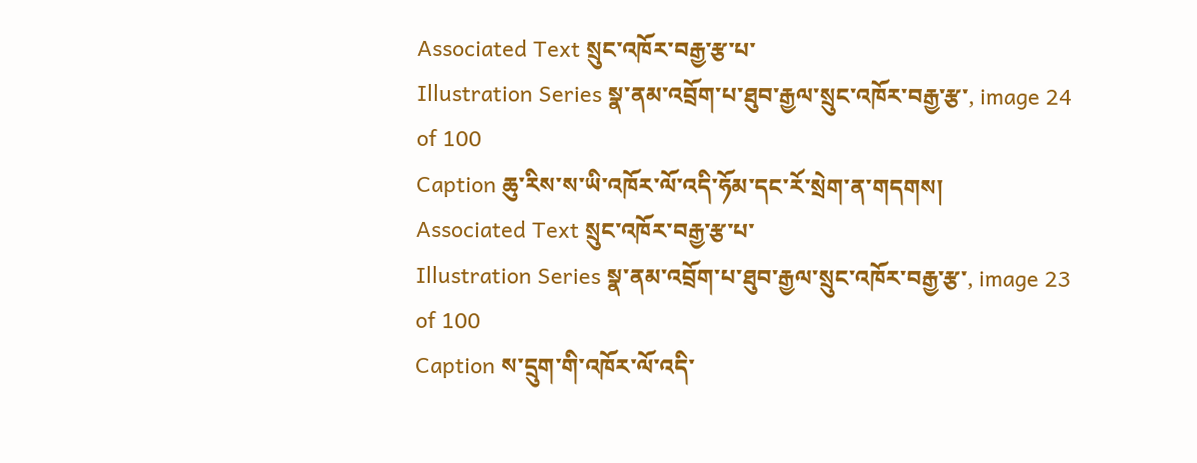Associated Text སྲུང་འཁོར་བརྒྱ་རྩ་པ་
Illustration Series སྣ་ནམ་འབྲོག་པ་ཐུབ་རྒྱལ་སྲུང་འཁོར་བརྒྱ་རྩ་, image 24 of 100
Caption ཆུ་རིས་ས་ཡི་འཁོར་ལོ་འདི་ཧོམ་དང་རོ་སྲེག་ན་གདགས།
Associated Text སྲུང་འཁོར་བརྒྱ་རྩ་པ་
Illustration Series སྣ་ནམ་འབྲོག་པ་ཐུབ་རྒྱལ་སྲུང་འཁོར་བརྒྱ་རྩ་, image 23 of 100
Caption ས་དྲུག་གི་འཁོར་ལོ་འདི་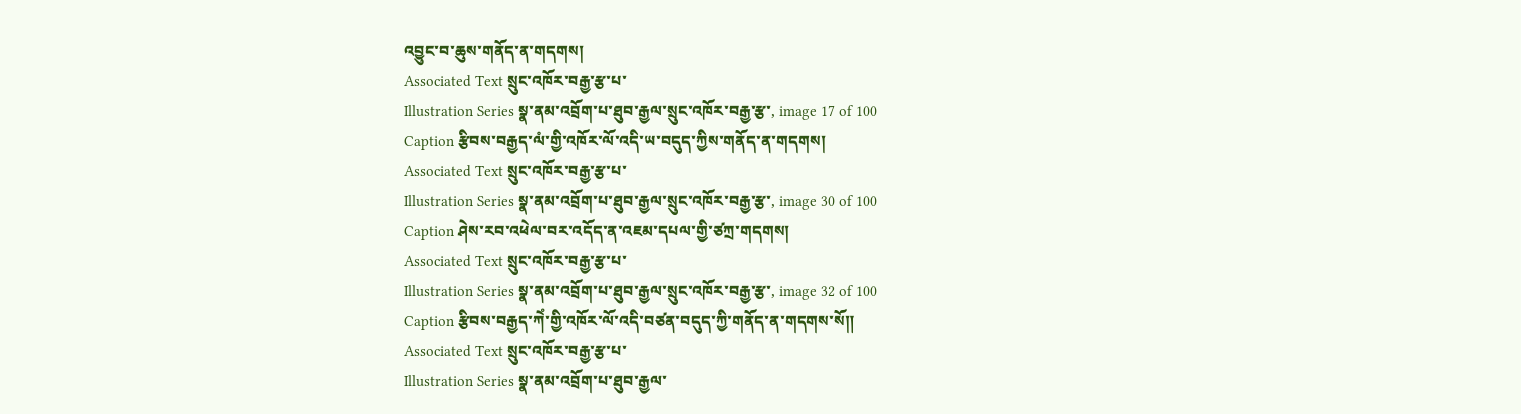འབྱུང་བ་ཆུས་གནོད་ན་གདགས།
Associated Text སྲུང་འཁོར་བརྒྱ་རྩ་པ་
Illustration Series སྣ་ནམ་འབྲོག་པ་ཐུབ་རྒྱལ་སྲུང་འཁོར་བརྒྱ་རྩ་, image 17 of 100
Caption རྩིབས་བརྒྱད་ལཾ་གྱི་འཁོར་ལོ་འདི་ཡ་བདུད་ཀྱིས་གནོད་ན་གདགས།
Associated Text སྲུང་འཁོར་བརྒྱ་རྩ་པ་
Illustration Series སྣ་ནམ་འབྲོག་པ་ཐུབ་རྒྱལ་སྲུང་འཁོར་བརྒྱ་རྩ་, image 30 of 100
Caption ཤེས་རབ་འཕེལ་བར་འདོད་ན་འཇམ་དཔལ་གྱི་ཙཀྲ་གདགས།
Associated Text སྲུང་འཁོར་བརྒྱ་རྩ་པ་
Illustration Series སྣ་ནམ་འབྲོག་པ་ཐུབ་རྒྱལ་སྲུང་འཁོར་བརྒྱ་རྩ་, image 32 of 100
Caption རྩིབས་བརྒྱད་ཀེཾ་གྱི་འཁོར་ལོ་འདི་བཙན་བདུད་ཀྱི་གནོད་ན་གདགས་སོ༎
Associated Text སྲུང་འཁོར་བརྒྱ་རྩ་པ་
Illustration Series སྣ་ནམ་འབྲོག་པ་ཐུབ་རྒྱལ་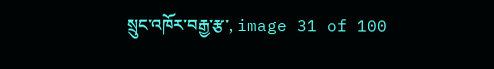སྲུང་འཁོར་བརྒྱ་རྩ་, image 31 of 100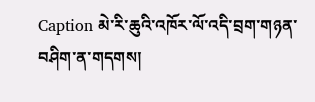Caption མེ་རི་ཆུའི་འཁོར་ལོ་འདི་བྲག་གཉན་བཤིག་ན་གདགས།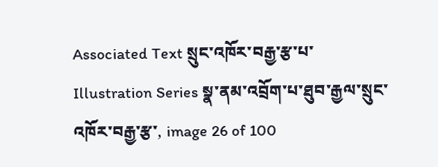Associated Text སྲུང་འཁོར་བརྒྱ་རྩ་པ་
Illustration Series སྣ་ནམ་འབྲོག་པ་ཐུབ་རྒྱལ་སྲུང་འཁོར་བརྒྱ་རྩ་, image 26 of 100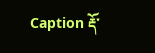Caption རྡོ་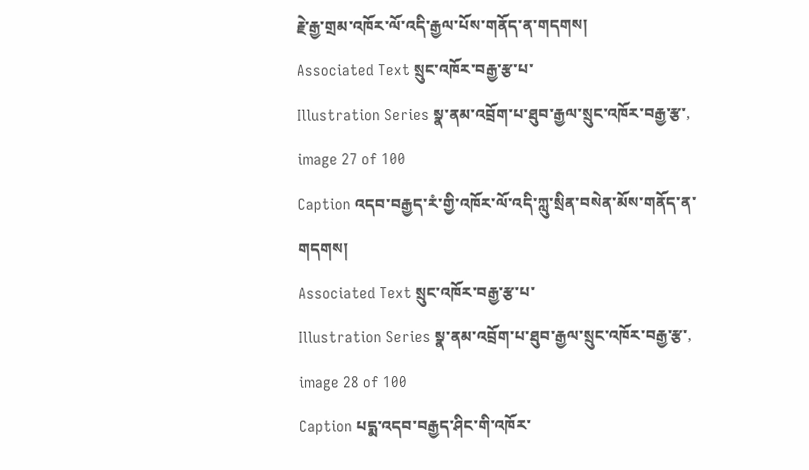རྗེ་རྒྱ་གྲམ་འཁོར་ལོ་འདི་རྒྱལ་པོས་གནོད་ན་གདགས།
Associated Text སྲུང་འཁོར་བརྒྱ་རྩ་པ་
Illustration Series སྣ་ནམ་འབྲོག་པ་ཐུབ་རྒྱལ་སྲུང་འཁོར་བརྒྱ་རྩ་, image 27 of 100
Caption འདབ་བརྒྱད་རཾ་གྱི་འཁོར་ལོ་འདི་ཀླུ་སྲིན་བསེན་མོས་གནོད་ན་གདགས།
Associated Text སྲུང་འཁོར་བརྒྱ་རྩ་པ་
Illustration Series སྣ་ནམ་འབྲོག་པ་ཐུབ་རྒྱལ་སྲུང་འཁོར་བརྒྱ་རྩ་, image 28 of 100
Caption པདྨ་འདབ་བརྒྱད་ཤིང་གི་འཁོར་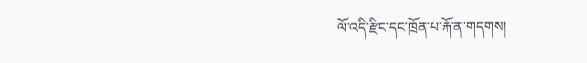ལོ་འདི་རྫིང་དང་ཁྲོན་པ་རྐོ་ན་གདགས།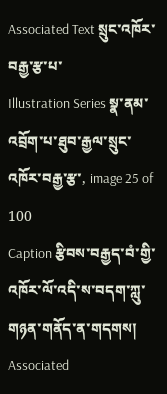Associated Text སྲུང་འཁོར་བརྒྱ་རྩ་པ་
Illustration Series སྣ་ནམ་འབྲོག་པ་ཐུབ་རྒྱལ་སྲུང་འཁོར་བརྒྱ་རྩ་, image 25 of 100
Caption རྩིབས་བརྒྱད་བཾ་གྱི་འཁོར་ལོ་འདི་ས་བདག་ཀླུ་གཉན་གནོད་ན་གདགས།
Associated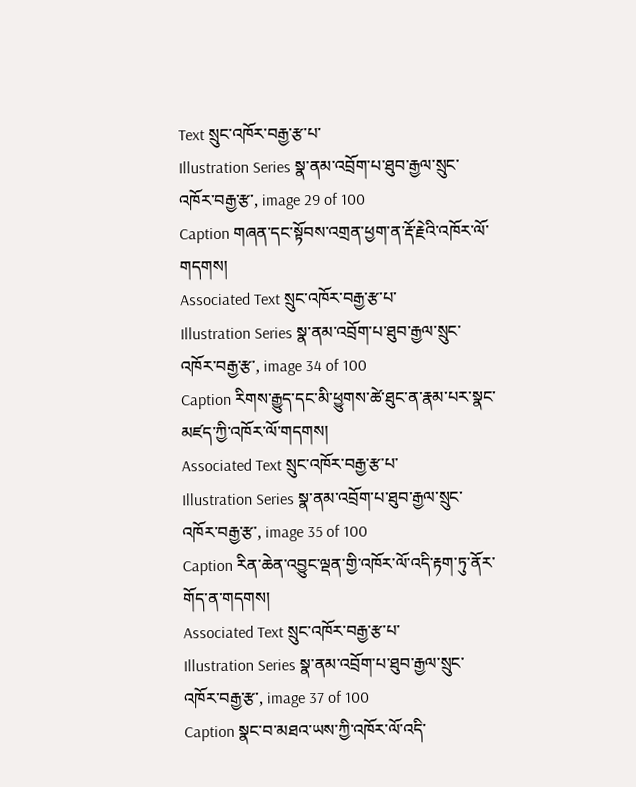Text སྲུང་འཁོར་བརྒྱ་རྩ་པ་
Illustration Series སྣ་ནམ་འབྲོག་པ་ཐུབ་རྒྱལ་སྲུང་འཁོར་བརྒྱ་རྩ་, image 29 of 100
Caption གཞན་དང་སྟོབས་འགྲན་ཕྱག་ན་རྡོ་རྗེའི་འཁོར་ལོ་གདགས།
Associated Text སྲུང་འཁོར་བརྒྱ་རྩ་པ་
Illustration Series སྣ་ནམ་འབྲོག་པ་ཐུབ་རྒྱལ་སྲུང་འཁོར་བརྒྱ་རྩ་, image 34 of 100
Caption རིགས་རྒྱུད་དང་མི་ཕྱུགས་ཚེ་ཐུང་ན་རྣམ་པར་སྣང་མཛད་ཀྱི་འཁོར་ལོ་གདགས།
Associated Text སྲུང་འཁོར་བརྒྱ་རྩ་པ་
Illustration Series སྣ་ནམ་འབྲོག་པ་ཐུབ་རྒྱལ་སྲུང་འཁོར་བརྒྱ་རྩ་, image 35 of 100
Caption རིན་ཆེན་འབྱུང་ལྡན་གྱི་འཁོར་ལོ་འདི་རྟག་ཏུ་ནོར་གོད་ན་གདགས།
Associated Text སྲུང་འཁོར་བརྒྱ་རྩ་པ་
Illustration Series སྣ་ནམ་འབྲོག་པ་ཐུབ་རྒྱལ་སྲུང་འཁོར་བརྒྱ་རྩ་, image 37 of 100
Caption སྣང་བ་མཐའ་ཡས་ཀྱི་འཁོར་ལོ་འདི་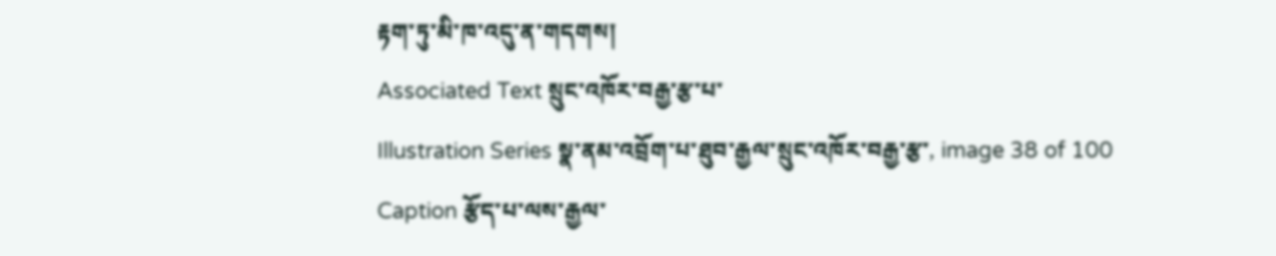རྟག་ཏུ་མི་ཁ་འདུ་ན་གདགས།
Associated Text སྲུང་འཁོར་བརྒྱ་རྩ་པ་
Illustration Series སྣ་ནམ་འབྲོག་པ་ཐུབ་རྒྱལ་སྲུང་འཁོར་བརྒྱ་རྩ་, image 38 of 100
Caption རྩོད་པ་ལས་རྒྱལ་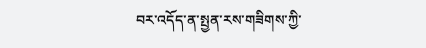བར་འདོད་ན་སྤྱན་རས་གཟིགས་ཀྱི་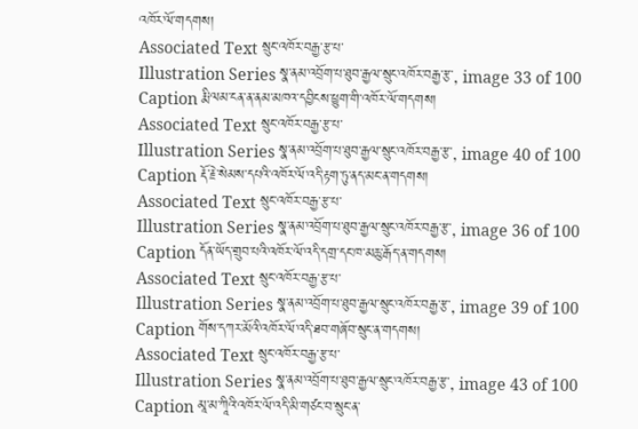འཁོར་ལོ་གདགས།
Associated Text སྲུང་འཁོར་བརྒྱ་རྩ་པ་
Illustration Series སྣ་ནམ་འབྲོག་པ་ཐུབ་རྒྱལ་སྲུང་འཁོར་བརྒྱ་རྩ་, image 33 of 100
Caption རྨི་ལམ་ངན་ན་ནམ་མཁའ་དབྱིངས་ཕྱུག་གི་འཁོར་ལོ་གདགས།
Associated Text སྲུང་འཁོར་བརྒྱ་རྩ་པ་
Illustration Series སྣ་ནམ་འབྲོག་པ་ཐུབ་རྒྱལ་སྲུང་འཁོར་བརྒྱ་རྩ་, image 40 of 100
Caption རྡོ་རྗེ་སེམས་དཔའི་འཁོར་ལོ་འདི་རྟག་ཏུ་ནད་མང་ན་གདགས།
Associated Text སྲུང་འཁོར་བརྒྱ་རྩ་པ་
Illustration Series སྣ་ནམ་འབྲོག་པ་ཐུབ་རྒྱལ་སྲུང་འཁོར་བརྒྱ་རྩ་, image 36 of 100
Caption དོན་ཡོད་གྲུབ་པའི་འཁོར་ལོ་འདི་དགྲ་དང་ཁ་མཆུ་རྒོད་ན་གདགས།
Associated Text སྲུང་འཁོར་བརྒྱ་རྩ་པ་
Illustration Series སྣ་ནམ་འབྲོག་པ་ཐུབ་རྒྱལ་སྲུང་འཁོར་བརྒྱ་རྩ་, image 39 of 100
Caption གོས་དཀར་མོའི་འཁོར་ལོ་འདི་ཐབ་གཞོབ་སྲུང་ན་གདགས།
Associated Text སྲུང་འཁོར་བརྒྱ་རྩ་པ་
Illustration Series སྣ་ནམ་འབྲོག་པ་ཐུབ་རྒྱལ་སྲུང་འཁོར་བརྒྱ་རྩ་, image 43 of 100
Caption མཱ་མ་ཀཱིའི་འཁོར་ལོ་འདི་མི་གཙང་བ་སྲུང་ན་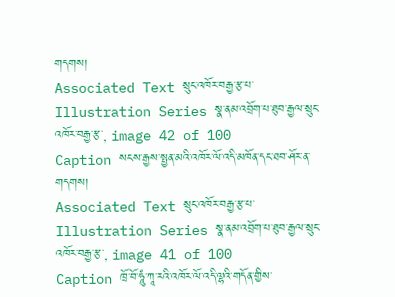གདགས།
Associated Text སྲུང་འཁོར་བརྒྱ་རྩ་པ་
Illustration Series སྣ་ནམ་འབྲོག་པ་ཐུབ་རྒྱལ་སྲུང་འཁོར་བརྒྱ་རྩ་, image 42 of 100
Caption སངས་རྒྱས་སྤྱན་མའི་འཁོར་ལོ་འདི་མཁོན་དང་ཐབ་ཤོར་ན་གདགས།
Associated Text སྲུང་འཁོར་བརྒྱ་རྩ་པ་
Illustration Series སྣ་ནམ་འབྲོག་པ་ཐུབ་རྒྱལ་སྲུང་འཁོར་བརྒྱ་རྩ་, image 41 of 100
Caption ཁྲོ་བོ་ཧཱུཾ་ཀཱ་རའི་འཁོར་ལོ་འདི་ལྷའི་གདོན་གྱིས་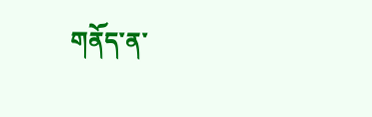གནོད་ན་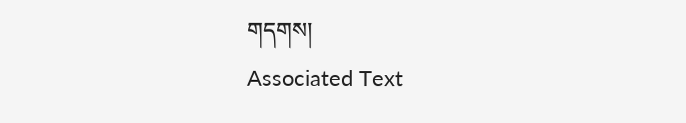གདགས།
Associated Text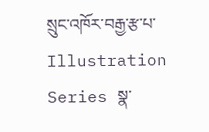སྲུང་འཁོར་བརྒྱ་རྩ་པ་
Illustration Series སྣ་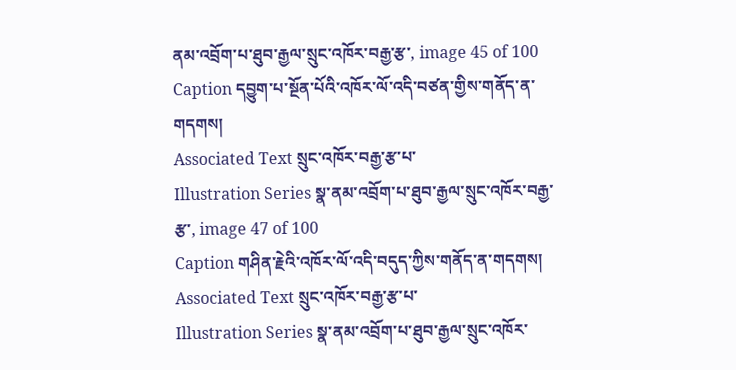ནམ་འབྲོག་པ་ཐུབ་རྒྱལ་སྲུང་འཁོར་བརྒྱ་རྩ་, image 45 of 100
Caption དབྱུག་པ་སྔོན་པོའི་འཁོར་ལོ་འདི་བཙན་གྱིས་གནོད་ན་གདགས།
Associated Text སྲུང་འཁོར་བརྒྱ་རྩ་པ་
Illustration Series སྣ་ནམ་འབྲོག་པ་ཐུབ་རྒྱལ་སྲུང་འཁོར་བརྒྱ་རྩ་, image 47 of 100
Caption གཤིན་རྗེའི་འཁོར་ལོ་འདི་བདུད་ཀྱིས་གནོད་ན་གདགས།
Associated Text སྲུང་འཁོར་བརྒྱ་རྩ་པ་
Illustration Series སྣ་ནམ་འབྲོག་པ་ཐུབ་རྒྱལ་སྲུང་འཁོར་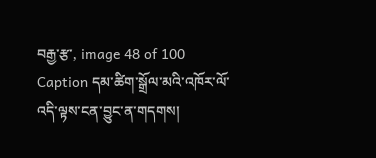བརྒྱ་རྩ་, image 48 of 100
Caption དམ་ཚིག་སྒྲོལ་མའི་འཁོར་ལོ་འདི་ལྟས་ངན་བྱུང་ན་གདགས།